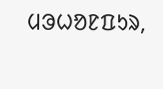ᱢᱳᱦᱚᱱᱯᱩᱨ,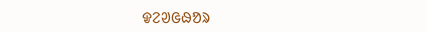ᱫᱮᱣᱜᱷᱚᱨ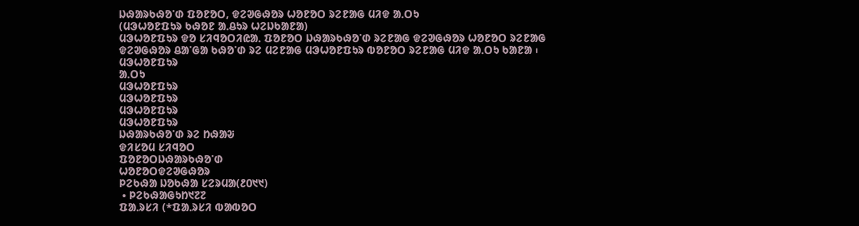ᱡᱷᱟᱨᱠᱷᱚᱸᱰ ᱯᱚᱱᱚᱛ, ᱫᱮᱣᱜᱷᱚᱨ ᱦᱚᱱᱚᱛ ᱨᱮᱱᱟᱜ ᱢᱤᱫ ᱟᱹᱛᱩ
(ᱢᱳᱦᱚᱱᱯᱩᱨ ᱠᱷᱚᱱ ᱟᱹᱪᱩᱨ ᱦᱮᱡᱠᱟᱱᱟ)
ᱢᱳᱦᱚᱱᱯᱩᱨ ᱫᱚ ᱥᱤᱧᱚᱛᱤᱭᱟᱹ ᱯᱚᱱᱚᱛ ᱡᱷᱟᱨᱠᱷᱚᱸᱰ ᱨᱮᱱᱟᱜ ᱫᱮᱣᱜᱷᱚᱨ ᱦᱚᱱᱚᱛ ᱨᱮᱱᱟᱜ ᱫᱮᱣᱜᱷᱚᱨ ᱪᱟᱸᱜᱟ ᱠᱷᱚᱸᱰ ᱨᱮ ᱢᱮᱱᱟᱜ ᱢᱳᱦᱚᱱᱯᱩᱨ ᱵᱚᱱᱚᱛ ᱨᱮᱱᱟᱜ ᱢᱤᱫ ᱟᱹᱛᱩ ᱠᱟᱱᱟ ᱾
ᱢᱳᱦᱚᱱᱯᱩᱨ
ᱟᱹᱛᱩ
ᱢᱳᱦᱚᱱᱯᱩᱨ
ᱢᱳᱦᱚᱱᱯᱩᱨ
ᱢᱳᱦᱚᱱᱯᱩᱨ
ᱢᱳᱦᱚᱱᱯᱩᱨ
ᱡᱷᱟᱨᱠᱷᱚᱸᱰ ᱨᱮ ᱴᱷᱟᱶ
ᱫᱤᱥᱚᱢ ᱥᱤᱧᱚᱛ
ᱯᱚᱱᱚᱛᱡᱷᱟᱨᱠᱷᱚᱸᱰ
ᱦᱚᱱᱚᱛᱫᱮᱣᱜᱷᱚᱨ
ᱞᱮᱠᱷᱟ ᱡᱚᱠᱷᱟ ᱥᱮᱨᱢᱟ(᱒᱐᱑᱑)
 • ᱞᱮᱠᱷᱟᱜᱩᱴ᱑᱗᱗
ᱯᱟᱹᱨᱥᱤ (*ᱯᱟᱹᱨᱥᱤ ᱵᱟᱵᱚᱛ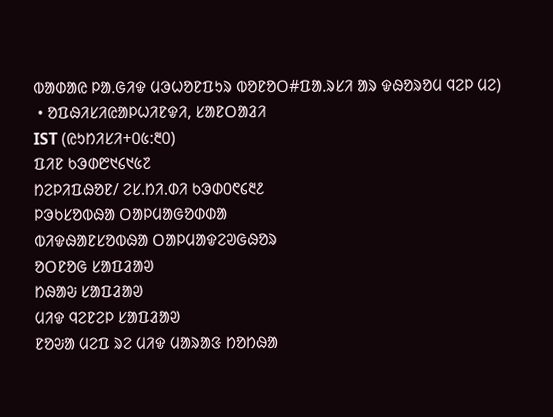ᱵᱟᱰᱟᱭ ᱞᱟᱹᱜᱤᱫ ᱢᱳᱦᱚᱱᱯᱩᱨ ᱵᱚᱱᱚᱛ#ᱯᱟᱹᱨᱥᱤ ᱟᱨ ᱫᱷᱚᱨᱚᱢ ᱧᱮᱞ ᱢᱮ)
 • ᱚᱯᱷᱤᱥᱤᱭᱟᱞᱦᱤᱱᱫᱤ, ᱥᱟᱱᱛᱟᱲᱤ
IST (ᱭᱩᱴᱤᱥᱤ+᱐᱕:᱓᱐)
ᱯᱤᱱ ᱠᱳᱰ᱘᱑᱔᱑᱕᱗
ᱴᱮᱞᱤᱯᱷᱚᱱ/ ᱮᱥ.ᱴᱤ.ᱰᱤ ᱠᱳᱰ᱐᱖᱔᱓᱒
ᱞᱳᱠᱥᱚᱵᱷᱟ ᱛᱟᱞᱢᱟᱜᱚᱰᱰᱟ
ᱵᱤᱫᱷᱟᱱᱥᱚᱵᱷᱟ ᱛᱟᱞᱢᱟᱫᱮᱣᱜᱷᱚᱨ
ᱚᱛᱱᱚᱜ ᱥᱟᱯᱲᱟᱣ
ᱴᱷᱟᱶ ᱥᱟᱯᱲᱟᱣ
ᱢᱤᱫ ᱧᱮᱱᱮᱞ ᱥᱟᱯᱲᱟᱣ
ᱱᱚᱶᱟ ᱢᱮᱯ ᱨᱮ ᱢᱤᱫ ᱢᱟᱨᱟᱝ ᱴᱚᱴᱷᱟ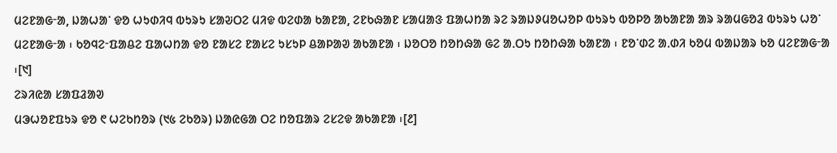ᱢᱮᱱᱟᱜᱼᱟ, ᱡᱟᱦᱟᱸ ᱫᱚ ᱦᱩᱰᱤᱧ ᱵᱩᱨᱩ ᱥᱟᱶᱛᱮ ᱢᱤᱫ ᱵᱮᱰᱟ ᱠᱟᱱᱟ, ᱮᱱᱠᱷᱟᱱ ᱥᱟᱢᱟᱝ ᱯᱟᱦᱴᱟ ᱨᱮ ᱨᱟᱡᱽᱢᱚᱦᱚᱞ ᱵᱩᱨᱩ ᱵᱚᱞᱚ ᱟᱠᱟᱱᱟ ᱟᱨ ᱨᱟᱢᱜᱚᱲ ᱵᱩᱨᱩ ᱦᱚᱸ ᱢᱮᱱᱟᱜᱼᱟ ᱾ ᱠᱚᱧᱮᱼᱯᱟᱪᱮ ᱯᱟᱦᱴᱟ ᱫᱚ ᱱᱟᱥᱮ ᱱᱟᱥᱮ ᱩᱥᱩᱞ ᱪᱟᱞᱟᱣ ᱟᱠᱟᱱᱟ ᱾ ᱡᱚᱛᱚ ᱴᱚᱴᱷᱟ ᱜᱮ ᱟᱹᱛᱩ ᱴᱚᱴᱷᱟ ᱠᱟᱱᱟ ᱾ ᱱᱚᱸᱰᱮ ᱟᱹᱰᱤ ᱠᱚᱢ ᱵᱟᱡᱟᱨ ᱠᱚ ᱢᱮᱱᱟᱜᱼᱟ ᱾[᱑]
ᱮᱨᱤᱭᱟ ᱥᱟᱯᱲᱟᱣ
ᱢᱳᱦᱚᱱᱯᱩᱨ ᱫᱚ ᱖ ᱦᱮᱠᱴᱚᱨ (᱑᱕ ᱮᱠᱚᱨ) ᱡᱟᱭᱜᱟ ᱛᱮ ᱴᱚᱯᱟᱨ ᱮᱥᱮᱫ ᱟᱠᱟᱱᱟ ᱾[᱒]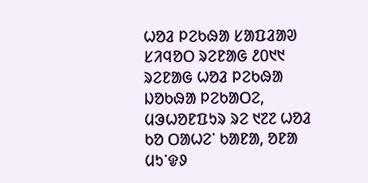ᱦᱚᱲ ᱞᱮᱠᱷᱟ ᱥᱟᱯᱲᱟᱣ
ᱥᱤᱧᱚᱛ ᱨᱮᱱᱟᱜ ᱒᱐᱑᱑ ᱨᱮᱱᱟᱜ ᱦᱚᱲ ᱞᱮᱠᱷᱟ ᱡᱚᱠᱷᱟ ᱞᱮᱠᱟᱛᱮ, ᱢᱳᱦᱚᱱᱯᱩᱨ ᱨᱮ ᱑᱗᱗ ᱦᱚᱲ ᱠᱚ ᱛᱟᱦᱮᱸ ᱠᱟᱱᱟ, ᱚᱱᱟ ᱢᱩᱸᱫᱽ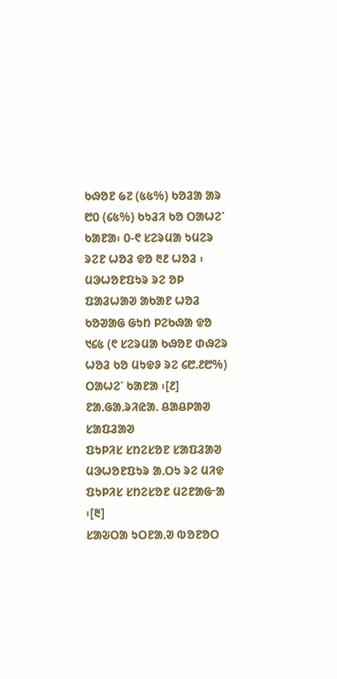ᱠᱷᱚᱱ ᱙᱗ (᱕᱕%) ᱠᱚᱲᱟ ᱟᱨ ᱘᱐ (᱔᱕%) ᱠᱩᱲᱤ ᱠᱚ ᱛᱟᱦᱮᱸ ᱠᱟᱱᱟ᱾ ᱐-᱖ ᱥᱮᱨᱢᱟ ᱩᱢᱮᱨ ᱨᱮᱱ ᱦᱚᱲ ᱫᱚ ᱓᱒ ᱦᱚᱲ ᱾ ᱢᱳᱦᱚᱱᱯᱩᱨ ᱨᱮ ᱚᱞ ᱯᱟᱲᱦᱟᱣ ᱟᱠᱟᱱ ᱦᱚᱲ ᱠᱚᱣᱟᱜ ᱜᱩᱴ ᱞᱮᱠᱷᱟ ᱫᱚ ᱑᱔᱕ (᱖ ᱥᱮᱨᱢᱟ ᱠᱷᱚᱱ ᱰᱷᱮᱨ ᱦᱚᱲ ᱠᱚ ᱢᱩᱫᱽ ᱨᱮ ᱔᱘.᱒᱘%) ᱛᱟᱦᱮᱸ ᱠᱟᱱᱟ ᱾[᱒]
ᱱᱟᱹᱜᱟᱹᱨᱤᱭᱟᱹ ᱪᱟᱪᱞᱟᱣ ᱥᱟᱯᱲᱟᱣ
ᱯᱩᱞᱤᱥ ᱥᱴᱮᱥᱚᱱ ᱥᱟᱯᱲᱟᱣ
ᱢᱳᱦᱚᱱᱯᱩᱨ ᱟᱹᱛᱩ ᱨᱮ ᱢᱤᱫ ᱯᱩᱞᱤᱥ ᱥᱴᱮᱥᱚᱱ ᱢᱮᱱᱟᱜᱼᱟ ᱾[᱓]
ᱥᱟᱶᱛᱟ ᱩᱛᱱᱟᱹᱣ ᱵᱚᱱᱚᱛ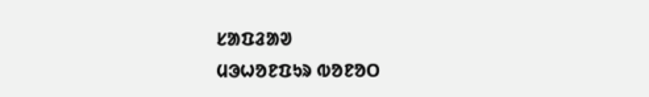ᱥᱟᱯᱲᱟᱣ
ᱢᱳᱦᱚᱱᱯᱩᱨ ᱵᱚᱱᱚᱛ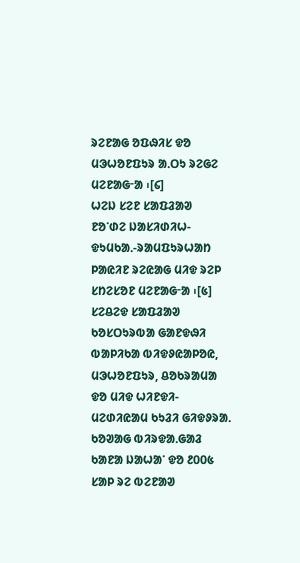ᱨᱮᱱᱟᱜ ᱚᱯᱷᱤᱥ ᱫᱚ ᱢᱳᱦᱚᱱᱯᱩᱨ ᱟᱹᱛᱩ ᱨᱮᱜᱮ ᱢᱮᱱᱟᱜᱼᱟ ᱾[᱔]
ᱦᱮᱡ ᱥᱮᱱ ᱥᱟᱯᱲᱟᱣ
ᱱᱚᱸᱰᱮ ᱡᱟᱥᱤᱰᱤᱦ-ᱫᱩᱢᱠᱟᱹ-ᱨᱟᱢᱯᱩᱨᱦᱟᱴ ᱞᱟᱭᱤᱱ ᱨᱮᱭᱟᱜ ᱢᱤᱫ ᱨᱮᱞ ᱥᱴᱮᱥᱚᱱ ᱢᱮᱱᱟᱜᱼᱟ ᱾[᱕]
ᱥᱮᱪᱮᱫ ᱥᱟᱯᱲᱟᱣ
ᱠᱚᱥᱛᱩᱨᱵᱟ ᱜᱟᱱᱫᱷᱤ ᱵᱟᱞᱤᱠᱟ ᱵᱤᱫᱽᱭᱟᱞᱚᱭ, ᱢᱳᱦᱚᱱᱯᱩᱨ, ᱪᱚᱠᱨᱟᱢᱟ ᱫᱚ ᱢᱤᱫ ᱦᱤᱱᱫᱤ-ᱢᱮᱰᱤᱭᱟᱢ ᱠᱩᱲᱤ ᱜᱤᱫᱽᱨᱟᱹ ᱠᱚᱣᱟᱜ ᱵᱤᱨᱫᱟᱹᱜᱟᱲ ᱠᱟᱱᱟ ᱡᱟᱦᱟᱸ ᱫᱚ ᱒᱐᱐᱕ ᱥᱟᱞ ᱨᱮ ᱵᱮᱱᱟᱣ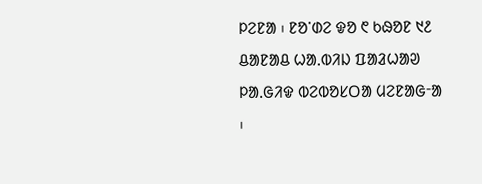ᱞᱮᱱᱟ ᱾ ᱱᱚᱸᱰᱮ ᱫᱚ ᱖ ᱠᱷᱚᱱ ᱑᱒ ᱪᱟᱱᱟᱪ ᱦᱟᱹᱵᱤᱡ ᱯᱟᱲᱦᱟᱣ ᱞᱟᱹᱜᱤᱫ ᱵᱮᱵᱚᱥᱛᱟ ᱢᱮᱱᱟᱜᱼᱟ ᱾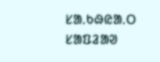ᱥᱟᱹᱠᱷᱭᱟᱹᱛ ᱥᱟᱯᱲᱟᱣ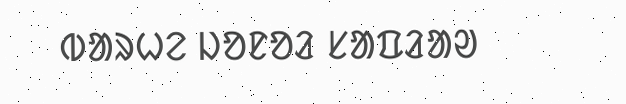ᱵᱟᱨᱦᱮ ᱡᱚᱱᱚᱲ ᱥᱟᱯᱲᱟᱣ